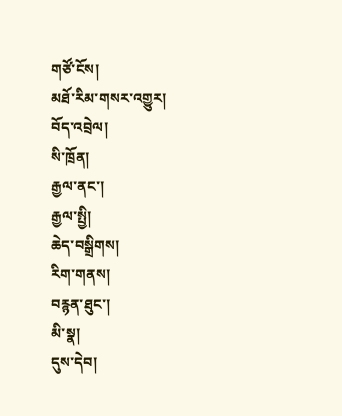གཙོ་ངོས།
མཐོ་རིམ་གསར་འགྱུར།
བོད་འབྲེལ།
སི་ཁྲོན།
རྒྱལ་ནང་།
རྒྱལ་སྤྱི།
ཆེད་བསྒྲིགས།
རིག་གནས།
བརྙན་ཐུང་།
མི་སྣ།
དུས་དེབ།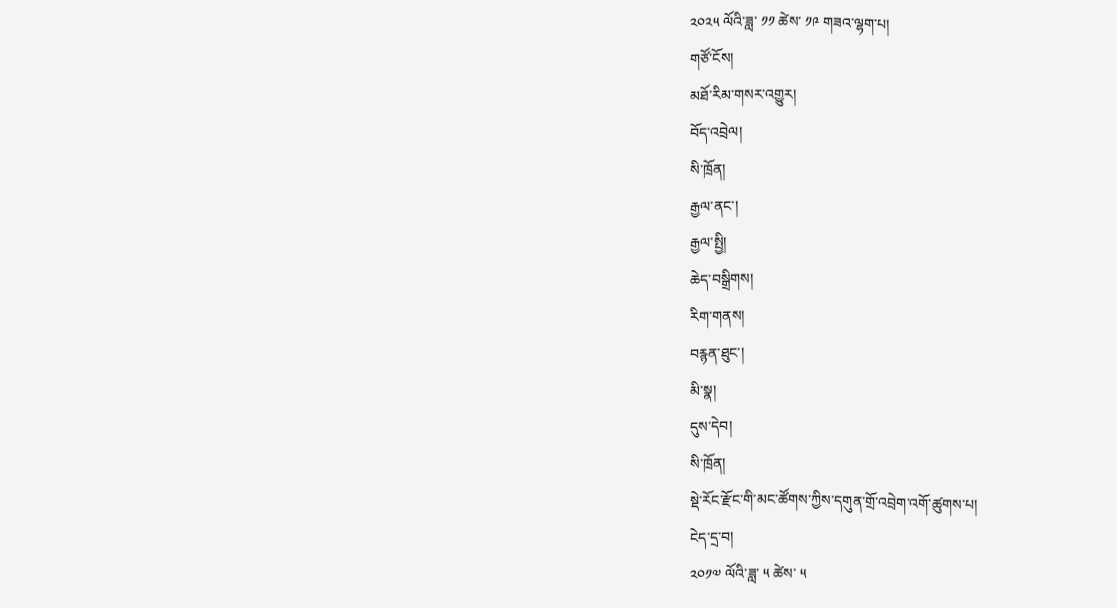༢༠༢༥ ལོའི་ཟླ་ ༡༡ ཚེས་ ༡༩ གཟའ་ལྷག་པ།
གཙོ་ངོས།
མཐོ་རིམ་གསར་འགྱུར།
བོད་འབྲེལ།
སི་ཁྲོན།
རྒྱལ་ནང་།
རྒྱལ་སྤྱི།
ཆེད་བསྒྲིགས།
རིག་གནས།
བརྙན་ཐུང་།
མི་སྣ།
དུས་དེབ།
སི་ཁྲོན།
སྡེ་རོང་རྫོང་གི་མང་ཚོགས་ཀྱིས་དགུན་གྲོ་འབྲེག་འགོ་ཚུགས་པ།
ངེད་དྲ་བ།
༢༠༡༧ ལོའི་ཟླ་ ༥ ཚེས་ ༥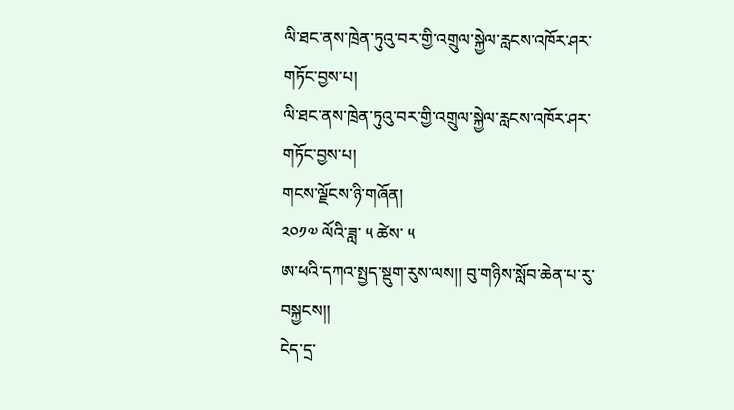ལི་ཐང་ནས་ཁྲེན་ཏུའུ་བར་གྱི་འགྲུལ་སྐྱེལ་རླངས་འཁོར་ཤར་གཏོང་བྱས་པ།
ལི་ཐང་ནས་ཁྲེན་ཏུའུ་བར་གྱི་འགྲུལ་སྐྱེལ་རླངས་འཁོར་ཤར་གཏོང་བྱས་པ།
གངས་ལྗོངས་ཉི་གཞོན།
༢༠༡༧ ལོའི་ཟླ་ ༥ ཚེས་ ༥
ཨ་ཕའི་དཀའ་སྤྱད་སྡུག་རུས་ལས།། བུ་གཉིས་སློབ་ཆེན་པ་རུ་བསྐྱངས།།
ངེད་དྲ་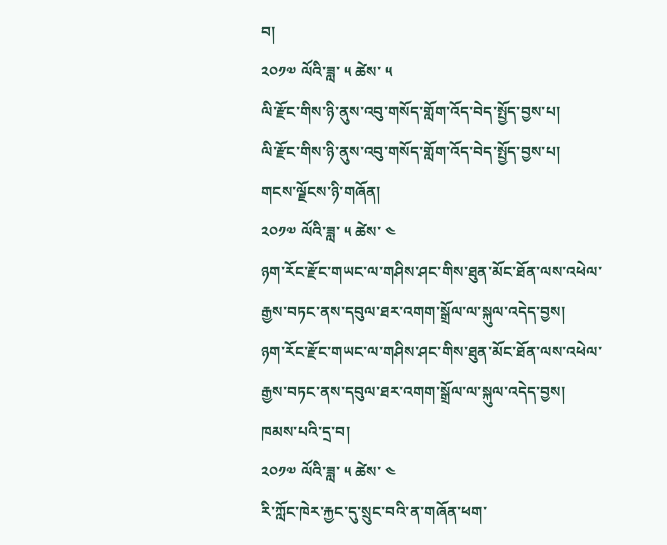བ།
༢༠༡༧ ལོའི་ཟླ་ ༥ ཚེས་ ༥
ལི་རྫོང་གིས་ཉི་ནུས་འབུ་གསོད་གློག་འོད་བེད་སྤྱོད་བྱས་པ།
ལི་རྫོང་གིས་ཉི་ནུས་འབུ་གསོད་གློག་འོད་བེད་སྤྱོད་བྱས་པ།
གངས་ལྗོངས་ཉི་གཞོན།
༢༠༡༧ ལོའི་ཟླ་ ༥ ཚེས་ ༤
ཉག་རོང་རྫོང་གཡང་ལ་གཤིས་ཤང་གིས་ཐུན་མོང་ཐོན་ལས་འཕེལ་རྒྱས་བཏང་ནས་དབུལ་ཐར་འགག་སྒྲོལ་ལ་སྐུལ་འདེད་བྱས།
ཉག་རོང་རྫོང་གཡང་ལ་གཤིས་ཤང་གིས་ཐུན་མོང་ཐོན་ལས་འཕེལ་རྒྱས་བཏང་ནས་དབུལ་ཐར་འགག་སྒྲོལ་ལ་སྐུལ་འདེད་བྱས།
ཁམས་པའི་དྲ་བ།
༢༠༡༧ ལོའི་ཟླ་ ༥ ཚེས་ ༤
རི་ཀློང་ཁེར་རྐྱང་དུ་སྲུང་བའི་ན་གཞོན་ཕག་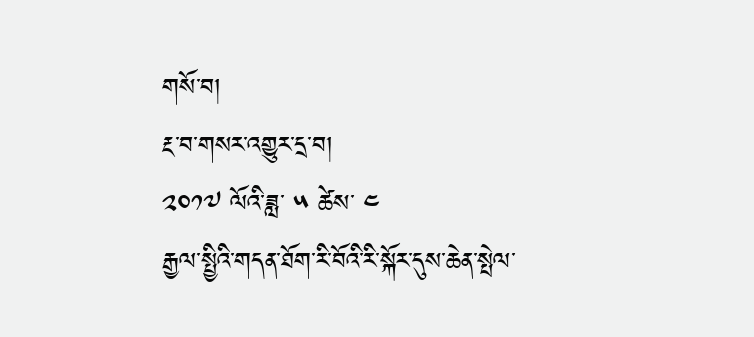གསོ་བ།
རྔ་བ་གསར་འགྱུར་དྲ་བ།
༢༠༡༧ ལོའི་ཟླ་ ༥ ཚེས་ ༤
རྒྱལ་སྤྱིའི་གདན་ཐོག་རི་བོའི་རི་སྐོར་དུས་ཆེན་སྤེལ་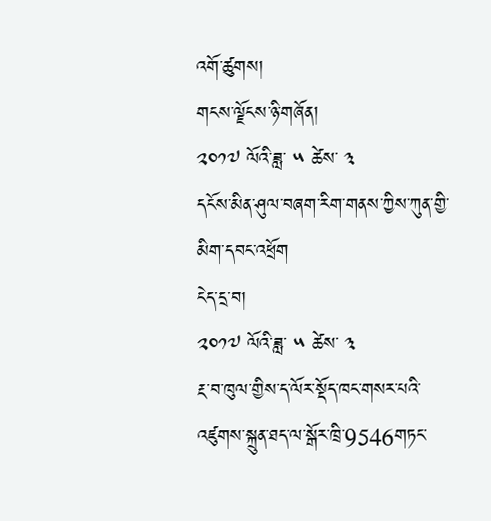འགོ་ཚུགས།
གངས་ལྗོངས་ཉི་གཞོན།
༢༠༡༧ ལོའི་ཟླ་ ༥ ཚེས་ ༣
དངོས་མིན་ཤུལ་བཞག་རིག་གནས་ཀྱིས་ཀུན་གྱི་མིག་དབང་འཕྲོག
ངེད་དྲ་བ།
༢༠༡༧ ལོའི་ཟླ་ ༥ ཚེས་ ༣
རྔ་བ་ཁུལ་གྱིས་ད་ལོར་སྡོད་ཁང་གསར་པའི་འཛུགས་སྐྲུན་ཐད་ལ་སྒོར་ཁྲི་9546གཏང་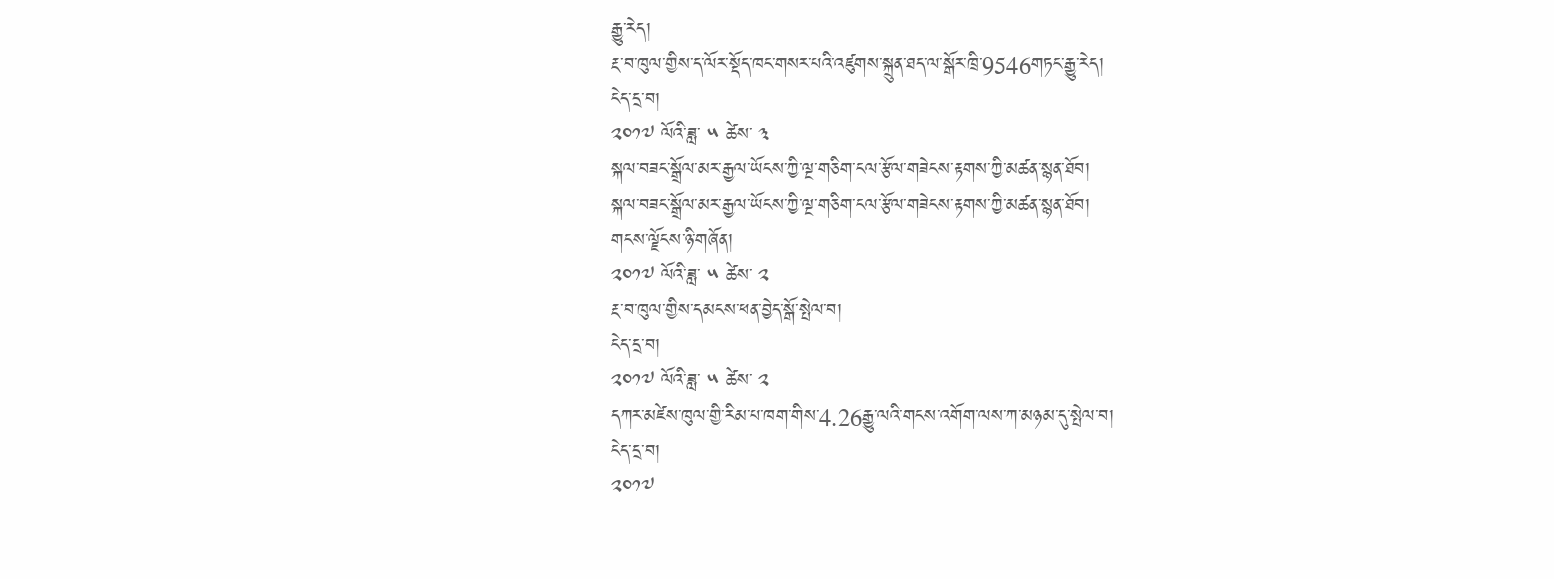རྒྱུ་རེད།
རྔ་བ་ཁུལ་གྱིས་ད་ལོར་སྡོད་ཁང་གསར་པའི་འཛུགས་སྐྲུན་ཐད་ལ་སྒོར་ཁྲི་9546གཏང་རྒྱུ་རེད།
ངེད་དྲ་བ།
༢༠༡༧ ལོའི་ཟླ་ ༥ ཚེས་ ༣
སྐལ་བཟང་སྒྲོལ་མར་རྒྱལ་ཡོངས་ཀྱི་ལྔ་གཅིག་ངལ་རྩོལ་གཟེངས་རྟགས་ཀྱི་མཚན་སྙན་ཐོབ།
སྐལ་བཟང་སྒྲོལ་མར་རྒྱལ་ཡོངས་ཀྱི་ལྔ་གཅིག་ངལ་རྩོལ་གཟེངས་རྟགས་ཀྱི་མཚན་སྙན་ཐོབ།
གངས་ལྗོངས་ཉི་གཞོན།
༢༠༡༧ ལོའི་ཟླ་ ༥ ཚེས་ ༢
རྔ་བ་ཁུལ་གྱིས་དམངས་ཕན་བྱེད་སྒོ་སྤེལ་བ།
ངེད་དྲ་བ།
༢༠༡༧ ལོའི་ཟླ་ ༥ ཚེས་ ༢
དཀར་མཛེས་ཁུལ་གྱི་རིམ་པ་ཁག་གིས་4.26རྒྱུ་ལའི་གངས་འགོག་ལས་ཀ་མཉམ་དུ་སྤེལ་བ།
ངེད་དྲ་བ།
༢༠༡༧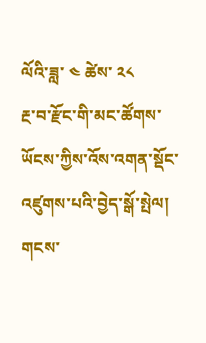ལོའི་ཟླ་ ༤ ཚེས་ ༢༨
རྔ་བ་རྫོང་གི་མང་ཚོགས་ཡོངས་ཀྱིས་འོས་འགན་སྡོང་འཛུགས་པའི་བྱེད་སྒོ་སྤེལ།
གངས་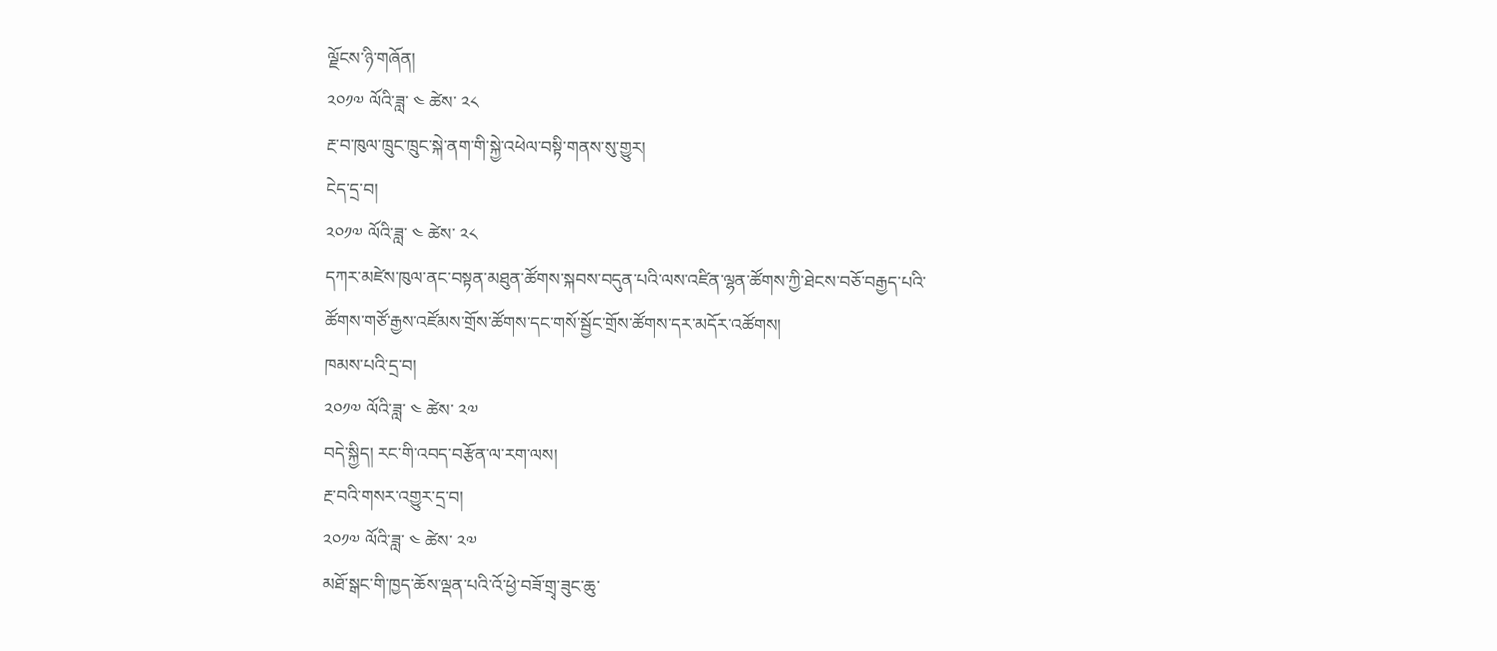ལྗོངས་ཉི་གཞོན།
༢༠༡༧ ལོའི་ཟླ་ ༤ ཚེས་ ༢༨
རྔ་བ་ཁུལ་ཁྲུང་ཁྲུང་སྐེ་ནག་གི་སྐྱེ་འཕེལ་བསྟི་གནས་སུ་གྱུར།
ངེད་དྲ་བ།
༢༠༡༧ ལོའི་ཟླ་ ༤ ཚེས་ ༢༨
དཀར་མཛེས་ཁུལ་ནང་བསྟན་མཐུན་ཚོགས་སྐབས་བདུན་པའི་ལས་འཛིན་ལྷན་ཚོགས་ཀྱི་ཐེངས་བཅོ་བརྒྱད་པའི་ཚོགས་གཙོ་རྒྱས་འཛོམས་གྲོས་ཚོགས་དང་གསོ་སྦྱོང་གྲོས་ཚོགས་དར་མདོར་འཚོགས།
ཁམས་པའི་དྲ་བ།
༢༠༡༧ ལོའི་ཟླ་ ༤ ཚེས་ ༢༧
བདེ་སྐྱིད། རང་གི་འབད་བརྩོན་ལ་རག་ལས།
རྔ་བའི་གསར་འགྱུར་དྲ་བ།
༢༠༡༧ ལོའི་ཟླ་ ༤ ཚེས་ ༢༧
མཐོ་སྒང་གི་ཁྱད་ཆོས་ལྡན་པའི་འོ་ཕྱེ་བཟོ་གྲྭ་ཟུང་ཆུ་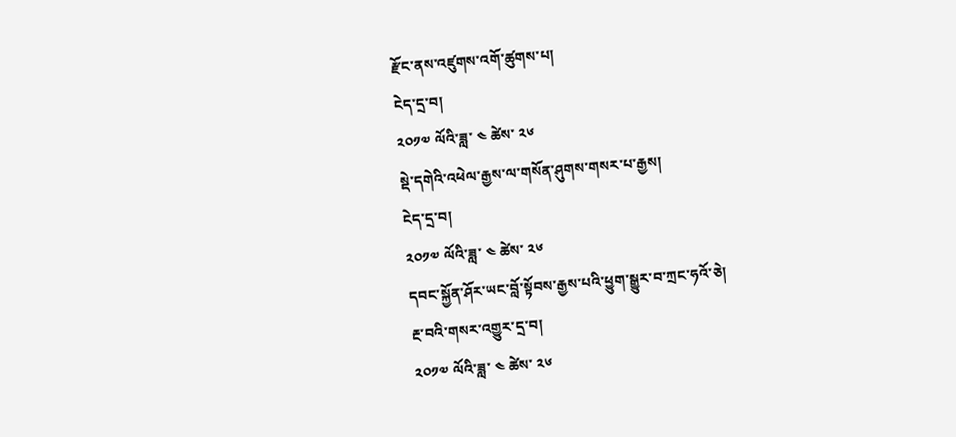རྫོང་ནས་འཛུགས་འགོ་ཚུགས་པ།
ངེད་དྲ་བ།
༢༠༡༧ ལོའི་ཟླ་ ༤ ཚེས་ ༢༦
སྡེ་དགེའི་འཕེལ་རྒྱས་ལ་གསོན་ཤུགས་གསར་པ་རྒྱས།
ངེད་དྲ་བ།
༢༠༡༧ ལོའི་ཟླ་ ༤ ཚེས་ ༢༦
དབང་སྐྱོན་ཤོར་ཡང་བློ་སྟོབས་རྒྱས་པའི་ཕྱུག་སྒྱུར་བ་ཀྲང་ཧའོ་ཅེ།
རྔ་བའི་གསར་འགྱུར་དྲ་བ།
༢༠༡༧ ལོའི་ཟླ་ ༤ ཚེས་ ༢༦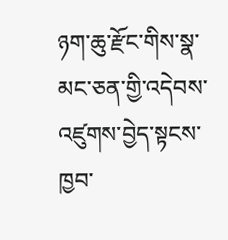ཉག་ཆུ་རྫོང་གིས་སྣ་མང་ཅན་གྱི་འདེབས་འཛུགས་བྱེད་སྟངས་ཁྱབ་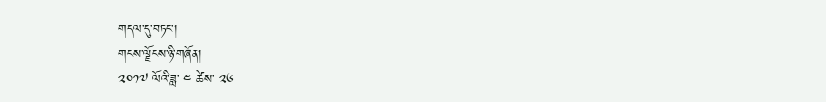གདལ་དུ་བཏང་།
གངས་ལྗོངས་ཉི་གཞོན།
༢༠༡༧ ལོའི་ཟླ་ ༤ ཚེས་ ༢༦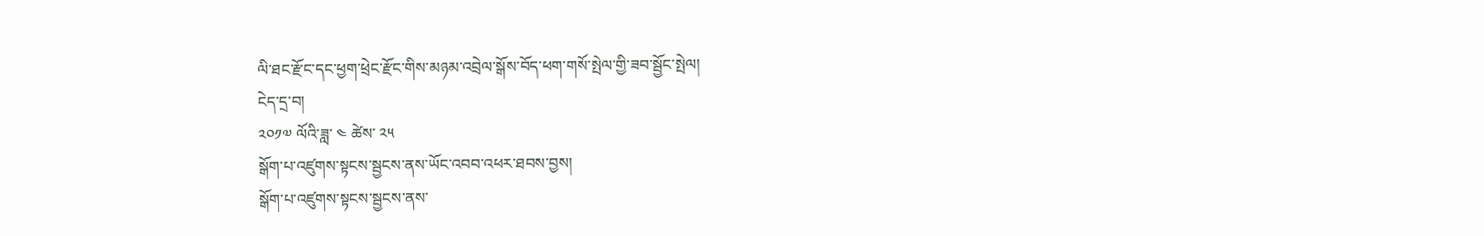ལི་ཐང་རྫོང་དང་ཕྱག་ཕྲེང་རྫོང་གིས་མཉམ་འབྲེལ་སྒོས་བོད་ཕག་གསོ་སྤེལ་གྱི་ཟབ་སྦྱོང་སྤེལ།
ངེད་དྲ་བ།
༢༠༡༧ ལོའི་ཟླ་ ༤ ཚེས་ ༢༥
སྒོག་པ་འཛུགས་སྟངས་སྦྱངས་ནས་ཡོང་འབབ་འཕར་ཐབས་བྱས།
སྒོག་པ་འཛུགས་སྟངས་སྦྱངས་ནས་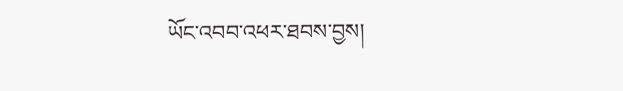ཡོང་འབབ་འཕར་ཐབས་བྱས།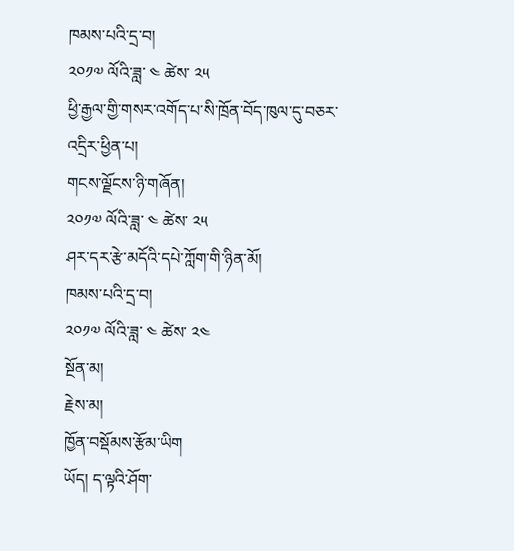ཁམས་པའི་དྲ་བ།
༢༠༡༧ ལོའི་ཟླ་ ༤ ཚེས་ ༢༥
ཕྱི་རྒྱལ་གྱི་གསར་འགོད་པ་སི་ཁྲོན་བོད་ཁུལ་དུ་བཅར་འདྲིར་ཕྱིན་པ།
གངས་ལྗོངས་ཉི་གཞོན།
༢༠༡༧ ལོའི་ཟླ་ ༤ ཚེས་ ༢༥
ཤར་དར་རྩེ་མདོའི་དཔེ་ཀློག་གི་ཉིན་མོ།
ཁམས་པའི་དྲ་བ།
༢༠༡༧ ལོའི་ཟླ་ ༤ ཚེས་ ༢༤
སྔོན་མ།
རྗེས་མ།
ཁྱོན་བསྡོམས་རྩོམ་ཡིག
ཡོད། ད་ལྟའི་ཤོག་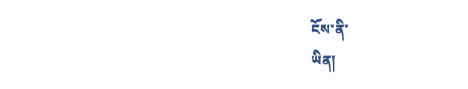ངོས་ནི་
ཡིན།